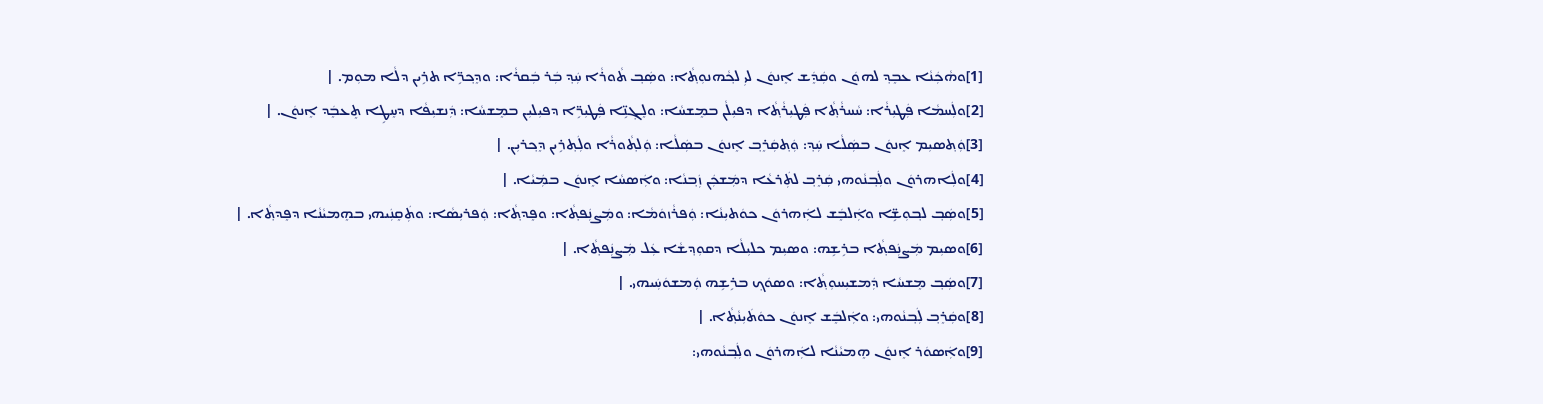[1]ܘܗܵܟܲܢܵܐ ܥܒܸܕ݂ ܠܗܘܿܢ ܘܩܲܕܸܿܫ ܐܸܢܘܿܢ ܠܝܼ ܠܟ݂ܵܗܢܘܼܬ݂ܵܐ: ܘܣܲܒ݂ ܬܵܘܪܵܐ ܚܲܕ݂ ܒܲܪ ܒܲܩܪܵܐ: ܘܕܸܟ݂ܪܹ̈ܐ ܬܪܹܝܢ ܕܠܵܐ ܡܘܼܡ. |
[2]ܘܠܲܚܡܵܐ ܦܲܛܝܼܪܵܐ: ܚܵܚܪܵܬ݂ܵܐ ܦܲܛܝܼܪܵܬ݂ܵܐ ܕܦܝܼܠܵܢ ܒܡܸܫܚܵܐ: ܘܠܸܓ݂ܢܹ̈ܐ ܦܲܛܝܼܪܹ̈ܐ ܕܦܝܼܠܝܼܢ ܒܡܸܫܚܵܐ: ܕܲܢܫܝܼܦܵܐ ܕܚܸܛܹܐ ܬܸܥܒܸܿܕ ܐܸܢܘܿܢ. |
[3]ܘܲܬ݂ܣܝܼܡ ܐܸܢܘܿܢ ܒܣܲܠܵܐ ܚܲܕ݂: ܘܲܬ݂ܩܲܪܸܒ݂ ܐܸܢܘܿܢ ܒܣܲܠܵܐ: ܘܲܠܬ݂ܵܘܪܵܐ ܘܠܲܬ݂ܪܹܝܢ ܕܸܟ݂ܪܝܼܢ. |
[4]ܘܠܲܐܗܪܘܿܢ ܘܠܲܒ݂ܢܵܘܗܝ ܩܲܪܸܒ݂ ܠܬܲܪܥܵܐ ܕܡܲܫܟܲܢ ܙܲܒ݂ܢܵܐ: ܘܐܲܣܚܵܐ ܐܸܢܘܿܢ ܒܡܲܝܵܐ. |
[5]ܘܣܲܒ݂ ܠܒ݂ܘܼܫܹ̈ܐ ܘܐܲܠܒܸܿܫ ܠܐܲܗܪܘܿܢ ܟܘܿܬܝܼܢܵܐ: ܘܲܦܪܵܙܘܿܡܵܐ: ܘܡܲܨܢܲܦܬ݂ܵܐ: ܘܦܸܕܬ݂ܵܐ: ܘܲܦܪܝܼܣܵܐ: ܘܬܲܩܸܢܲܝܗܝ ܒܗܸܡܝܵܢܵܐ ܕܦܸܕܬ݂ܵܐ. |
[6]ܘܣܝܼܡ ܡܲܨܢܲܦܬ݂ܵܐ ܒܪܹܫܹܗ: ܘܣܝܼܡ ܟܠܝܼܠܵܐ ܕܩܘܼܕ݂ܫܵܐ ܥܲܠ ܡܲܨܢܲܦܬ݂ܵܐ. |
[7]ܘܣܲܒ݂ ܡܸܫܚܵܐ ܕܲܡܫܝܼܚܘܼܬ݂ܵܐ: ܘܣܘܿܟ݂ ܒܪܹܫܹܗ ܘܲܡܫܘܿܚܲܝܗܝ. |
[8]ܘܩܲܪܸܒ݂ ܠܲܒ݂ܢܵܘܗܝ: ܘܐܲܠܒܸܿܫ ܐܸܢܘܿܢ ܟܘܿܬܿܝܼܢܵܬ݂ܵܐ. |
[9]ܘܐܲܣܘܿܪ ܐܸܢܘܿܢ ܗܸܡܝܵܢܵܐ ܠܐܲܗܪܘܿܢ ܘܠܲܒ݂ܢܵܘܗܝ: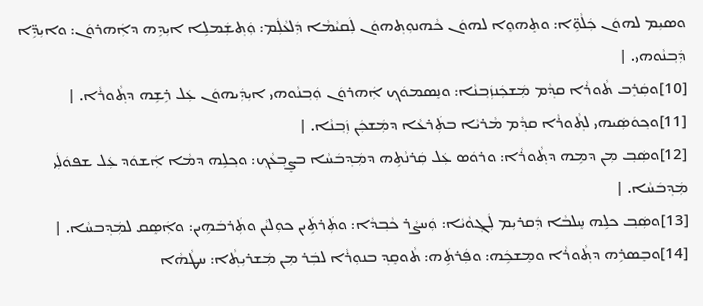ܘܣܝܼܡ ܠܗܘܿܢ ܟܲܠܵܘܹ̈ܐ: ܘܬܸܗܘܸܐ ܠܗܘܿܢ ܟܵܗܢܘܼܬ݂ܗܘܿܢ ܠܲܩܝܵܡܵܐ ܕܲܠܥܵܠܲܡ: ܘܲܬ݂ܫܲܡܠܹܐ ܐܝܼܕܹܗ ܕܐܲܗܪܘܿܢ: ܘܐܝܼܕܹ̈ܐ ܕܲܒ݂ܢܵܘܗܝ. |
[10]ܘܩܲܪܸܒ ܬܵܘܪܵܐ ܩܕ݂ܵܡ ܡܲܫܟܲܢܙܲܒ݂ܢܵܐ: ܘܢܸܣܡܘܿܟ݂ ܐܲܗܪܘܿܢ ܘܲܒ݂ܢܵܘܗܝ ܐܝܼܕܲܝܗܘܿܢ ܥܲܠ ܪܹܫܹܗ ܕܬ݂ܵܘܪܵܐ. |
[11]ܘܟ݂ܘܿܣܲܝܗܝ ܠܬ݂ܵܘܪܵܐ ܩܕ݂ܵܡ ܡܵܪܝܵܐ ܒܬܲܪܥܵܐ ܕܡܲܫܟܲܢ ܙܲܒ݂ܢܵܐ. |
[12]ܘܣܲܒ݂ ܡܼܢ ܕܡܹܗ ܕܬ݂ܵܘܪܵܐ: ܘܪܘܿܣ ܥܲܠ ܩܲܪܢܵܬܹܗ ܕܡܲܕ݂ܒܿܚܵܐ ܒܨܸܒ݂ܥܵܟ݂: ܘܟ݂ܠܹܗ ܕܡܵܐ ܐܲܫܘܿܕ ܥܲܠ ܫܦܘܿܠܲܝ ܡܲܕ݂ܒܿܚܵܐ. |
[13]ܘܣܲܒ݂ ܟܠܹܗ ܚܸܠܒܵܐ ܕܲܩܪܝܼܡ ܠܲܓ݂ܘܵܝܵܐ: ܘܲܚܨܵܪ ܟܵܒ݂ܕܵܐ: ܘܬܲܪܬܹܿܝܢ ܟܘܼܠܝܵܢ ܘܬܲܪܒܿܗܹܝܢ: ܘܐܲܣܸܩ ܠܡܲܕ݂ܒܚܵܐ. |
[14]ܘܒܸܣܪܹܗ ܕܬ݂ܵܘܪܵܐ ܘܡܸܫܟܹܿܗ: ܘܦܲܪܬܹܿܗ: ܬܵܘܩܸܕ݂ ܒܢܘܼܪܵܐ ܠܒܲܪ ܡܼܢ ܡܲܫܪܝܼܬ݂ܵܐ: ܚܛܵܗܵܐ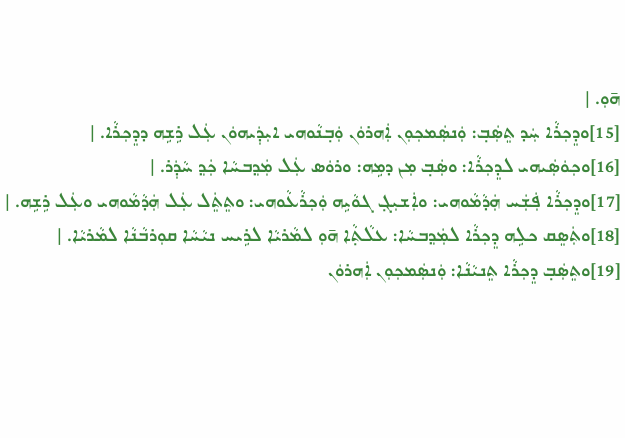ܗ̄ܘܼ. |
[15]ܘܕܸܟ݂ܪܵܐ ܚܲܕ ܬܸܣܲܒ݂: ܘܲܢܣܲܡܟ݂ܘܼܢ ܐܲܗܪܘܿܢ ܘܲܒ݂ܢܵܘܗܝ ܐܝܼܕܲܝܗܘܿܢ ܥܲܠ ܪܹܫܹܗ ܕܕܸܟ݂ܪܵܐ. |
[16]ܘܟ݂ܘܿܣܲܝܗܝ ܠܕܸܟ݂ܪܵܐ: ܘܣܲܒ݂ ܡܼܢ ܕܡܹܗ: ܘܪܘܿܣ ܥܲܠ ܡܲܕ݂ܒܚܵܐ ܟܲܕ݂ ܚܵܕܲܪ. |
[17]ܘܕܸܟ݂ܪܵܐ ܦܲܫܲܚ ܗܲܕܵܡܵܘܗܝ: ܘܐܲܫܝܼܓ݂ ܓܘܵܝܹܗ ܘܲܟ݂ܪܵܥܵܘܗܝ: ܘܬܸܬܸܿܠ ܥܲܠ ܗܲܕܵܡܵܘܗܝ ܘܥܲܠ ܪܹܫܹܗ. |
[18]ܘܬܲܣܸܩ ܟܠܹܗ ܕܸܟ݂ܪܵܐ ܠܡܲܕ݂ܒܚܵܐ: ܥܠܵܬ݂ܵܐ ܗ̄ܘܼ ܠܡܵܪܝܵܐ ܠܪܹܝܚ ܢܝܵܚܵܐ ܩܘܼܪܒܵܢܵܐ ܠܡܵܪܝܵܐ. |
[19]ܘܬܸܣܲܒ݂ ܕܸܟ݂ܪܵܐ ܬܸܢܝܵܢܵܐ: ܘܲܢܣܲܡܟ݂ܘܼܢ ܐܲܗܪܘܿܢ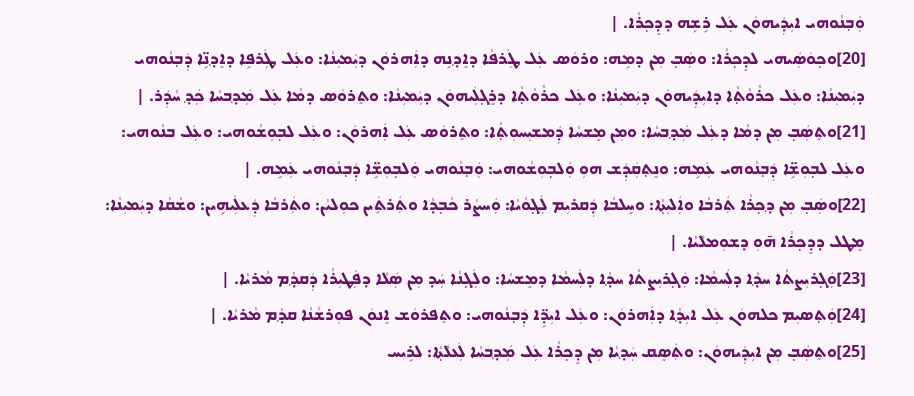ܘܲܒ݂ܢܵܘܗܝ ܐܝܼܕܲܝܗܘܿܢ ܥܲܠ ܪܹܫܹܗ ܕܕܸܟ݂ܪܵܐ. |
[20]ܘܟ݂ܘܿܣܲܝܗܝ ܠܕܸܟ݂ܪܵܐ: ܘܣܲܒ݂ ܡܼܢ ܕܡܹܗ: ܘܪܘܿܣ ܥܲܠ ܛܲܪܦܵܐ ܕܐܸܕ݂ܢܹܗ ܕܐܲܗܪܘܿܢ ܕܝܲܡܝܼܢܵܐ: ܘܥܲܠ ܛܲܪܦܹܐ ܕܐܸܕ݂ܢܹ̈ܐ ܕܲܒ݂ܢܵܘܗܝ ܕܝܲܡܝܼܢܵܐ: ܘܥܲܠ ܟܪܵܘܵܬ݂ܵܐ ܕܐܝܼܕܲܝܗܘܿܢ ܕܝܲܡܝܼܢܵܐ: ܘܥܲܠ ܟܪܵܘܵܬ݂ܵܐ ܕܪܸܓ݂ܠܲܝܗܘܿܢ ܕܝܲܡܝܼܢܵܐ: ܘܬܸܪܘܿܣ ܕܡܵܐ ܥܲܠ ܡܲܕ݂ܒܚܵܐ ܟܲܕ݂ ܚܵܕܲܪ. |
[21]ܘܬܸܣܲܒ݂ ܡܼܢ ܕܡܵܐ ܕܥܲܠ ܡܲܕ݂ܒܚܵܐ: ܘܡܼܢ ܡܸܫܚܵܐ ܕܲܡܫܝܼܚܘܼܬ݂ܵܐ: ܘܬܸܪܘܿܣ ܥܲܠ ܐܲܗܪܘܿܢ: ܘܥܲܠ ܠܒ݂ܘܼܫܵܘܗܝ: ܘܥܲܠ ܒܢܵܘܗܝ: ܘܥܲܠ ܠܒ݂ܘܼܫܹ̈ܐ ܕܲܒ݂ܢܵܘܗܝ ܥܲܡܹܗ: ܘܢܸܬ݂ܩܲܕܲܫ ܗܘܼ ܘܲܠܒ݂ܘܼܫܵܘܗܝ: ܘܲܒ݂ܢܵܘܗܝ ܘܲܠܒ݂ܘܼܫܹ̈ܐ ܕܲܒ݂ܢܵܘܗܝ ܥܲܡܹܗ. |
[22]ܘܣܲܒ݂ ܡܼܢ ܕ݂ܟ݂ܪܵܐ ܬܲܪܒܵܐ ܘܐܲܠܝܼܬ݂ܵܐ: ܘܚܸܠܒܵܐ ܕܲܩܪܝܼܡ ܠܲܓ݂ܘܵܝܵܐ: ܘܲܚܨܵܪ ܟܵܒ݂ܕܵܐ ܘܬܲܪܬܹܿܝܢ ܟܘܼܠܝܵܢ: ܘܬܲܪܒܵܐ ܕܲܥܠܲܝܗܹܝܢ: ܘܫܵܩܵܐ ܕܝܲܡܝܼܢܵܐ: ܡܸܛܠ ܕܕܸܟ݂ܪܵܐ ܗ̄ܘܼ ܕܫܘܼܡܠܵܝܵܐ. |
[23]ܘܲܓ݂ܪܝܼܨܬܵܐ ܚܕ݂ܵܐ ܕܠܲܚܡܵܐ: ܘܲܓ݂ܪܝܼܨܬܵܐ ܚܕ݂ܵܐ ܕܠܲܚܡܵܐ ܕܡܸܫܚܵܐ: ܘܠܲܓ݂ܢܵܐ ܚܲܕ ܡܼܢ ܣܲܠܵܐ ܕܦܲܛܝܼܪܵܐ ܕܲܩܕ݂ܵܡ ܡܵܪܝܵܐ. |
[24]ܘܲܬ݂ܣܝܼܡ ܟܠܗܘܿܢ ܥܲܠ ܐܝܼܕ݂ܵܐ ܕܐܲܗܪܘܿܢ: ܘܥܲܠ ܐܝܼܕܹ̈ܐ ܕܲܒ݂ܢܵܘܗܝ: ܘܬܸܦܪܘܿܫ ܐܸܢܘܿܢ ܦܘܼܪܫܵܢܵܐ ܩܕ݂ܵܡ ܡܵܪܝܵܐ. |
[25]ܘܬܸܣܲܒ݂ ܡܼܢ ܐܝܼܕܲܝܗܘܿܢ: ܘܬܲܣܸܩ ܚܲܕ݂ܝܵܐ ܡܼܢ ܕܸܟ݂ܪܵܐ ܥܲܠ ܡܲܕ݂ܒܚܵܐ ܠܲܥܠܵܬ݂ܵܐ: ܠܪܹܝܚ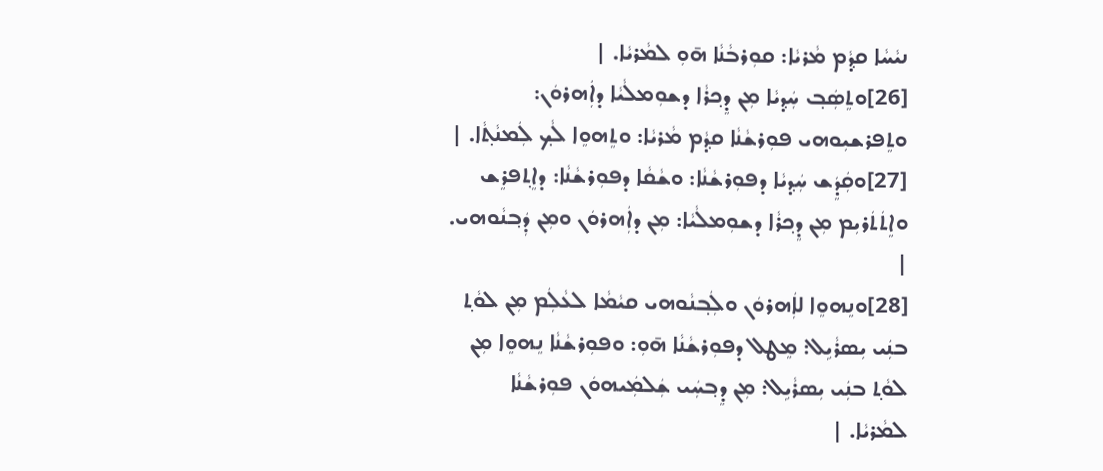ܢܝܵܚܵܐ ܩܕ݂ܵܡ ܡܵܪܝܵܐ: ܩܘܼܪܒܵܢܵܐ ܗ̄ܘܼ ܠܡܵܪܝܵܐ. |
[26]ܘܬܸܣܲܒ݂ ܚܲܕ݂ܝܵܐ ܡܼܢ ܕܸܟ݂ܪܵܐ ܕܫܘܼܡܠܵܝܵܐ ܕܐܲܗܪܘܿܢ: ܘܬܸܦܪܫܝܼܘܗܝ ܦܘܼܪܫܵܢܵܐ ܩܕ݂ܵܡ ܡܵܪܝܵܐ: ܘܬܸܗܘܸܐ ܠܵܟ݂ ܠܲܡܢܵܬ݂ܵܐ. |
[27]ܘܩܲܕܸܿܫ ܚܲܕ݂ܝܵܐ ܕܦܘܼܪܫܵܢܵܐ: ܘܫܵܩܵܐ ܕܦܘܼܪܫܵܢܵܐ: ܕܐܸܬ݂ܦܪܸܫ ܘܐܸܬܿܬܿܪܝܼܡ ܡܼܢ ܕܸܟ݂ܪܵܐ ܕܫܘܼܡܠܵܝܵܐ: ܡܼܢ ܕܐܲܗܪܘܿܢ ܘܡܼܢ ܕܲܒ݂ܢܵܘܗܝ. |
[28]ܘܢܸܗܘܸܐ ܠܐܲܗܪܘܿܢ ܘܠܲܒ݂ܢܵܘܗܝ ܩܝܵܡܵܐ ܠܥܵܠܲܡ ܡܼܢ ܠܘܵܬ݂ ܒܢܲܝ ܝܼܣܪܵܝܹܠ: ܡܸܛܠ ܕܦܘܼܪܫܵܢܵܐ ܗ̄ܘܼ: ܘܦܘܼܪܫܵܢܵܐ ܢܸܗܘܸܐ ܡܼܢ ܠܘܵܬ݂ ܒܢܲܝ ܝܼܣܪܵܝܹܠ: ܡܼܢ ܕܸܒ݂ܚܲܝ ܫܲܠܡܲܝܗܘܿܢ ܦܘܼܪܫܵܢܵܐ ܠܡܵܪܝܵܐ. |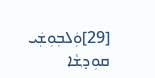[29]ܘܲܠܒ݂ܘܼܫܲܝ ܩܘܼܕ݂ܫܵܐ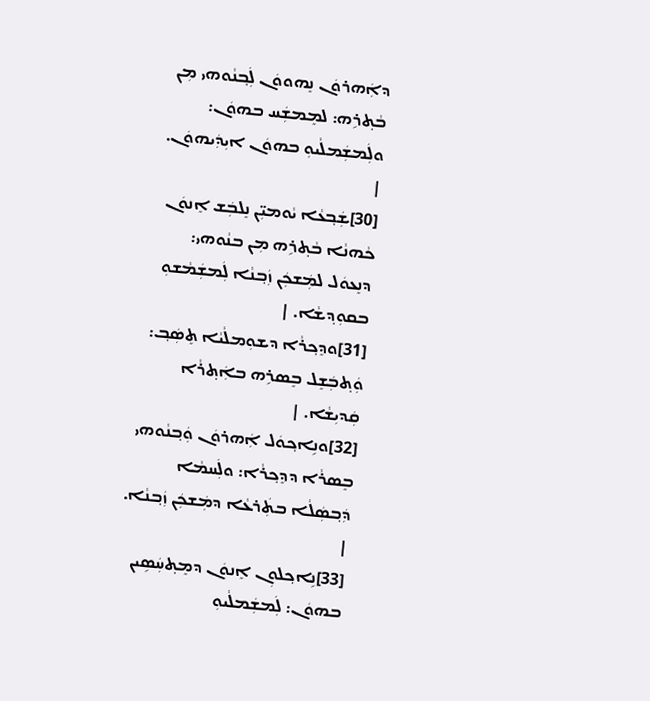ܕܐܲܗܪܘܿܢ ܢܸܗܘܘܿܢ ܠܲܒ݂ܢܵܘܗܝ ܡܼܢ ܒܵܬ݂ܪܹܗ: ܠܡܸܡܫܲܚ ܒܗܘܿܢ: ܘܠܲܡܫܲܡܠܵܝܘܼ ܒܗܘܿܢ ܐܝܼܕܲܝܗܘܿܢ. |
[30]ܫܲܒ݂ܥܵܐ ܝܵܘܡܝܼ̈ܢ ܢܸܠܒܲܫ ܐܸܢܘܿܢ ܟܵܗܢܵܐ ܒܵܬ݂ܪܹܗ ܡܼܢ ܒܢܵܘܗܝ: ܕܢܸܥܘܿܠ ܠܡܲܫܟܲܢ ܙܲܒ݂ܢܵܐ ܠܲܡܫܲܡܵܫܘܼ ܒܩܘܼܕ݂ܫܵܐ. |
[31]ܘܕܸܟ݂ܪܵܐ ܕܫܘܼܡܠܵܝܵܐ ܬܸܣܲܒ݂: ܘܲܬ݂ܒܲܫܸܠ ܒܸܣܪܹܗ ܒܐܲܬ݂ܪܵܐ ܩܲܕܝܼܫܵܐ. |
[32]ܘܢܹܐܟ݂ܘܿܠ ܐܲܗܪܘܿܢ ܘܲܒ݂ܢܵܘܗܝ ܒܸܣܪܵܐ ܕܕܸܟ݂ܪܵܐ: ܘܠܲܚܡܵܐ ܕܲܒ݂ܣܲܠܵܐ ܒܬܲܪܥܵܐ ܕܡܲܫܟܲܢ ܙܲܒ݂ܢܵܐ. |
[33]ܢܹܐܟ݂ܠܘܼܢ ܐܸܢܘܿܢ ܕܡܸܬ݂ܚܲܣܹܝܢ ܒܗܘܿܢ: ܠܲܡܫܲܡܠܵܝܘܼ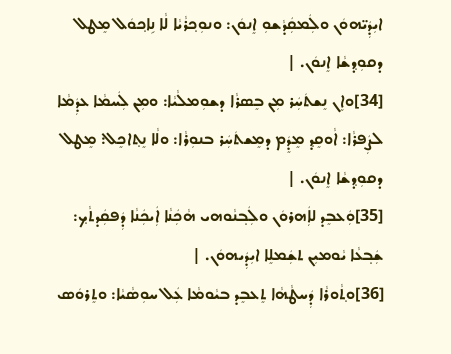ܐܝܼܕܲܝ̈ܗܘܿܢ ܘܠܲܡܩܲܕܵܫܘܼ ܐܸܢܘܿܢ: ܘܢܘܼܟ݂ܪܵܝܵܐ ܠܵܐ ܢܹܐܟ݂ܘܿܠ ܡܸܛܠ ܕܩܘܼܕ݂ܫܵܐ ܐܸܢܘܿܢ. |
[34]ܘܐܸܢ ܢܸܫܬܿܚܲܪ ܡܼܢ ܒܸܣܪܵܐ ܕܫܘܼܡܠܵܝܵܐ: ܘܡܼܢ ܠܲܚܡܵܐ ܥܕܲܡܵܐ ܠܨܲܦܪܵܐ: ܐܵܘܩܸܕ݂ ܡܸܕܸܿܡ ܕܡܸܫܬܿܚܲܪ ܒܢܘܼܪܵܐ: ܘܠܵܐ ܢܸܬ݂ܐܟܸܠ: ܡܸܛܠ ܕܩܘܼܕ݂ܫܵܐ ܐܸܢܘܿܢ. |
[35]ܘܲܥܒܸܕ ܠܐܲܗܪܘܿܢ ܘܠܲܒ݂ܢܵܘܗܝ ܗܵܟܲܢܵܐ ܐܲܝܟܲܢܵܐ ܕܲܦܩܲܕܬܵܟ݂: ܫܲܒ݂ܥܵܐ ܝܵܘܡܝܼܢ ܬܫܲܡܠܸܐ ܐܝܼܕܲܝܗܘܿܢ. |
[36]ܘܬ݂ܵܘܪܵܐ ܕܲܚܛܵܗܵܐ ܬܸܥܒܸܕ ܒܝܵܘܡܵܐ ܥܲܠ ܚܘܼܣܵܝܵܐ: ܘܬܸܪܘܿܣ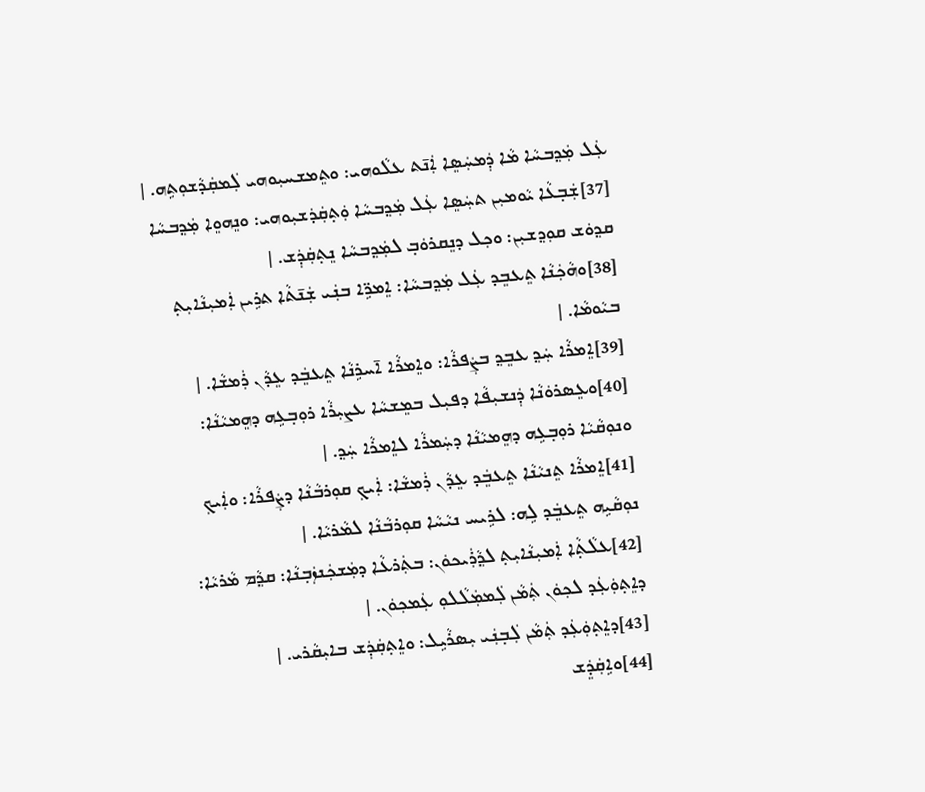ܥܲܠ ܡܲܕ݂ܒܚܵܐ ܡܵܐ ܕܲܡܚܲܣܸܐ ܐܲܢ̄ܬ ܥܠܵܘܗܝ: ܘܬܸܡܫܚܝܼܘܗܝ ܠܲܡܩܲܕܵܫܘܼܬܹܗ. |
[37]ܫܲܒ݂ܥܵܐ ܝܵܘܡܝܼܢ ܬܚܲܣܸܐ ܥܲܠ ܡܲܕ݂ܒܚܵܐ ܘܲܬ݂ܩܲܕܿܫܝܼܘܗܝ: ܘܢܸܗܘܸܐ ܡܲܕ݂ܒܚܵܐ ܩܕ݂ܘܿܫ ܩܘܼܕ݂ܫܝܼܢ: ܘܟ݂ܠ ܕܢܸܩܪܘܿܒ݂ ܠܡܲܕ݂ܒܚܵܐ ܢܸܬ݂ܩܲܕܲܫ. |
[38]ܘܗܵܟܲܢܵܐ ܬܸܥܒܸܕ ܥܲܠ ܡܲܕ݂ܒܚܵܐ: ܐܸܡܪܹ̈ܐ ܒܢܲܝ ܫܲܢ̄ܬܵܐ ܬܪܹܝܢ ܐܲܡܝܼܢܵܐܝܼܬ݂ ܒܝܵܘܡܵܐ. |
[39]ܐܸܡܪܵܐ ܚܲܕ݂ ܥܒܸܕ݂ ܒܨܲܦܪܵܐ: ܘܐܸܡܪܵܐ ܐ̄ܚܪܹܢܵܐ ܬܸܥܒܸܿܕ ܥܸܕܵܢ ܪܲܡܫܵܐ. |
[40]ܘܥܸܣܪܘܿܢܵܐ ܕܲܢܫܝܼܦܵܐ ܕܦܝܼܠ ܒܡܸܫܚܵܐ ܥܨܝܼܪܵܐ ܪܘܼܒ݂ܥܹܗ ܕܗܸܡܝܵܢܵܐ: ܘܢܘܼܩܵܝܵܐ ܪܘܼܒ݂ܥܹܗ ܕܗܸܡܝܵܢܵܐ ܕܚܲܡܪܵܐ ܠܐܸܡܪܵܐ ܚܲܕ݂. |
[41]ܐܸܡܪܵܐ ܬܸܢܝܵܢܵܐ ܬܸܥܒܸܿܕ ܥܸܕܵܢ ܪܲܡܫܵܐ: ܐܲܝܟ݂ ܩܘܼܪܒܵܢܵܐ ܕܨܲܦܪܵܐ: ܘܐܲܝܟ݂ ܢܘܼܩܵܝܹܗ ܬܸܥܒܸܿܕ ܠܹܗ: ܠܪܹܝܚ ܢܝܵܚܵܐ ܩܘܼܪܒܵܢܵܐ ܠܡܵܪܝܵܐ. |
[42]ܥܠܵܬ݂ܵܐ ܐܲܡܝܼܢܵܐܝܼܬ݂ ܠܕ݂ܵܪܲܝܟܘܿܢ: ܒܬܲܪܥܵܐ ܕܡܲܫܟܲܢܙܲܒ݂ܢܵܐ: ܩܕ݂ܵܡ ܡܵܪܝܵܐ: ܕܐܸܬ݂ܘܲܥܲܕ ܠܟ݂ܘܿܢ ܬܲܡܵܢ ܠܲܡܡܲܠܵܠܘܼ ܥܲܡܟ݂ܘܿܢ. |
[43]ܕܐܸܬ݂ܘܲܥܲܕ ܬܲܡܵܢ ܠܲܒ݂ܢܲܝ ܝܼܣܪܵܝܹܠ: ܘܐܸܬ݂ܩܲܕܲܫ ܒܐܝܼܩܵܪܝ. |
[44]ܘܐܹܩܲܕܸܿܫ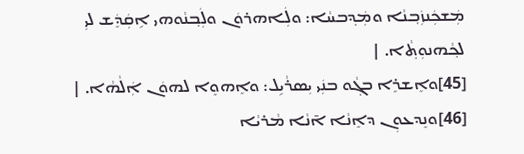ܡܲܫܟܲܢܙܲܒ݂ܢܵܐ ܘܡܲܕ݂ܒܚܵܐ: ܘܠܲܐܗܪܘܿܢ ܘܠܲܒ݂ܢܵܘܗܝ ܐܹܩܲܕܸܿܫ ܠܝܼ ܠܟ݂ܵܗܢܘܼܬ݂ܵܐ. |
[45]ܘܐܸܫܪܸܐ ܒܓ݂ܵܘ ܒܢܲܝ ܝܼܣܪܵܝܹܠ: ܘܐܸܗܘܸܐ ܠܗܘܿܢ ܐܲܠܵܗܵܐ. |
[46]ܘܢܸܕܥܘܼܢ ܕܐܸܢܵܐ ܐ̄ܢܵܐ ܡܵܪܝܵܐ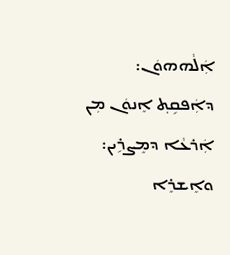ܐܲܠܵܗܗܘܿܢ: ܕܐܲܦܩܹܬ݂ ܐܸܢܘܿܢ ܡܼܢ ܐܲܪܥܵܐ ܕܡܸܨܪܹܝܢ: ܘܐܸܫܪܸܐ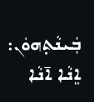ܒܲܝܢܵܬ݂ܗܘܿܢ: ܐܸܢܵܐ ܐ̄ܢܵܐ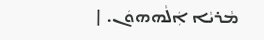ܡܵܪܝܵܐ ܐܲܠܵܗܗܘܿܢ. |